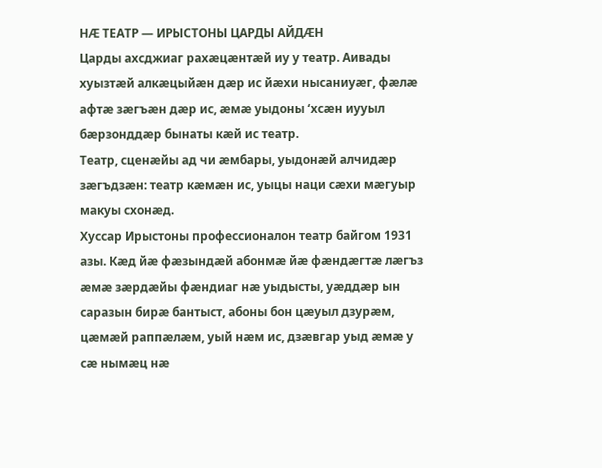НÆ ТЕАТР — ИРЫСТОНЫ ЦАРДЫ АЙДÆН
Царды ахсджиаг рахæцæнтæй иу у театр. Аивады хуызтæй алкæцыйæн дæр ис йæхи нысаниуæг, фæлæ афтæ зæгъæн дæр ис, æмæ уыдоны ‘хсæн иууыл бæрзонддæр бынаты кæй ис театр.
Театр, сценæйы ад чи æмбары, уыдонæй алчидæр зæгъдзæн: театр кæмæн ис, уыцы наци сæхи мæгуыр макуы схонæд.
Хуссар Ирыстоны профессионалон театр байгом 1931 азы. Кæд йæ фæзындæй абонмæ йæ фæндæгтæ лæгъз æмæ зæрдæйы фæндиаг нæ уыдысты, уæддæр ын саразын бирæ бантыст, абоны бон цæуыл дзурæм, цæмæй раппæлæм, уый нæм ис, дзæвгар уыд æмæ у сæ нымæц нæ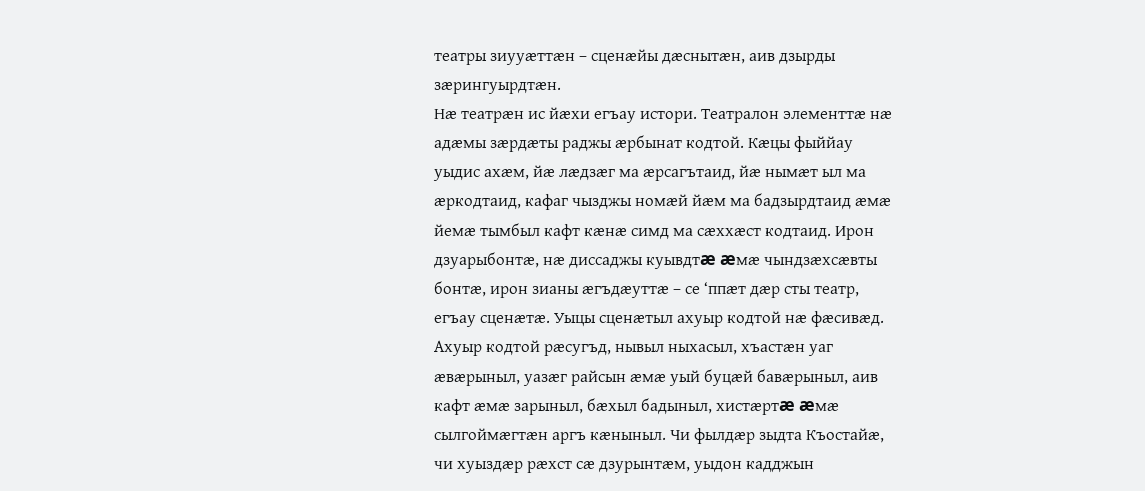театры зиууæттæн – сценæйы дæснытæн, аив дзырды зæрингуырдтæн.
Нæ театрæн ис йæхи егъау истори. Театралон элементтæ нæ адæмы зæрдæты раджы æрбынат кодтой. Кæцы фыййау уыдис ахæм, йæ лæдзæг ма æрсагътаид, йæ нымæт ыл ма æркодтаид, кафаг чызджы номæй йæм ма бадзырдтаид æмæ йемæ тымбыл кафт кæнæ симд ма сæххæст кодтаид. Ирон дзуарыбонтæ, нæ диссаджы куывдтæ æмæ чындзæхсæвты бонтæ, ирон зианы æгъдæуттæ – се ‘ппæт дæр сты театр, егъау сценæтæ. Уыцы сценæтыл ахуыр кодтой нæ фæсивæд. Ахуыр кодтой рæсугъд, нывыл ныхасыл, хъастæн уаг æвæрыныл, уазæг райсын æмæ уый буцæй бавæрыныл, аив кафт æмæ зарыныл, бæхыл бадыныл, хистæртæ æмæ сылгоймæгтæн аргъ кæныныл. Чи фылдæр зыдта Къостайæ, чи хуыздæр рæхст сæ дзурынтæм, уыдон кадджын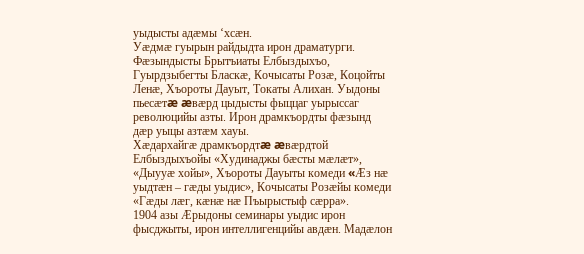уыдысты адæмы ‘хсæн.
Уæдмæ гуырын райдыдта ирон драматурги. Фæзындысты Брытъиаты Елбыздыхъо, Гуырдзыбегты Бласкæ, Кочысаты Розæ, Коцойты Ленæ, Хъороты Дауыт, Токаты Алихан. Уыдоны пьесæтæ æвæрд цыдысты фыццаг уырыссаг революцийы азты. Ирон драмкъордты фæзынд дæр уыцы азтæм хауы.
Хæдархайгæ драмкъордтæ æвæрдтой Елбыздыхъойы «Худинаджы бæсты мæлæт», «Дыууæ хойы», Хъороты Дауыты комеди «Æз нæ уыдтæн – гæды уыдис», Кочысаты Розæйы комеди «Гæды лæг, кæнæ нæ Пъырыстыф сæрра».
1904 азы Æрыдоны семинары уыдис ирон фысджыты, ирон интеллигенцийы авдæн. Мадæлон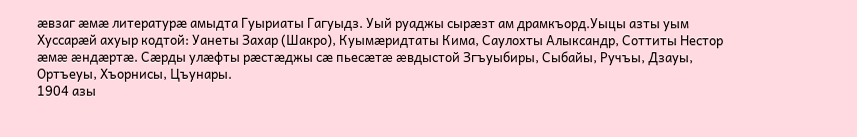æвзаг æмæ литературæ амыдта Гуыриаты Гагуыдз. Уый руаджы сырæзт ам драмкъорд.Уыцы азты уым Хуссарæй ахуыр кодтой: Уанеты Захар (Шакро), Куымæридтаты Кима, Саулохты Алыксандр, Соттиты Нестор æмæ æндæртæ. Сæрды улæфты рæстæджы сæ пьесæтæ æвдыстой Згъуыбиры, Сыбайы, Ручъы, Дзауы, Ортъеуы, Хъорнисы, Цъунары.
1904 азы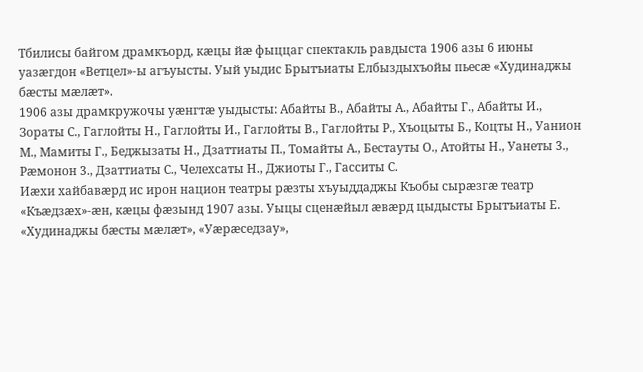Тбилисы байгом драмкъорд, кæцы йæ фыццаг спектакль равдыста 1906 азы 6 июны уазæгдон «Ветцел»-ы агъуысты. Уый уыдис Брытъиаты Елбыздыхъойы пьесæ «Худинаджы бæсты мæлæт».
1906 азы драмкружочы уæнгтæ уыдысты: Абайты В., Абайты А., Абайты Г., Абайты И., Зораты С., Гаглойты Н., Гаглойты И., Гаглойты В., Гаглойты Р., Хъоцыты Б., Коцты Н., Уанион М., Мамиты Г., Беджызаты Н., Дзаттиаты П., Томайты А., Бестауты О., Атойты Н., Уанеты 3., Рæмонон 3., Дзаттиаты С., Челехсаты Н., Джиоты Г., Гасситы С.
Иæхи хайбавæрд ис ирон национ театры рæзты хъуыддаджы Къобы сырæзгæ театр «Къæдзæх»-æн, кæцы фæзынд 1907 азы. Уыцы сценæйыл æвæрд цыдысты Брытъиаты Е. «Худинаджы бæсты мæлæт», «Уæрæседзау»,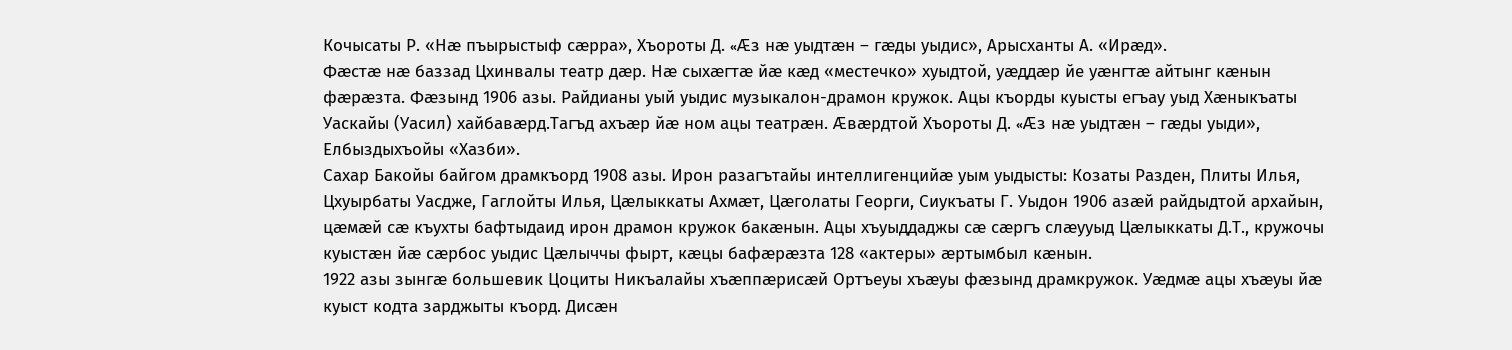Кочысаты Р. «Нæ пъырыстыф сæрра», Хъороты Д. «Æз нæ уыдтæн – гæды уыдис», Арысханты А. «Ирæд».
Фæстæ нæ баззад Цхинвалы театр дæр. Нæ сыхæгтæ йæ кæд «местечко» хуыдтой, уæддæр йе уæнгтæ айтынг кæнын фæрæзта. Фæзынд 1906 азы. Райдианы уый уыдис музыкалон-драмон кружок. Ацы къорды куысты егъау уыд Хæныкъаты Уаскайы (Уасил) хайбавæрд.Тагъд ахъæр йæ ном ацы театрæн. Æвæрдтой Хъороты Д. «Æз нæ уыдтæн – гæды уыди», Елбыздыхъойы «Хазби».
Сахар Бакойы байгом драмкъорд 1908 азы. Ирон разагътайы интеллигенцийæ уым уыдысты: Козаты Разден, Плиты Илья, Цхуырбаты Уасдже, Гаглойты Илья, Цæлыккаты Ахмæт, Цæголаты Георги, Сиукъаты Г. Уыдон 1906 азæй райдыдтой архайын, цæмæй сæ къухты бафтыдаид ирон драмон кружок бакæнын. Ацы хъуыддаджы сæ сæргъ слæууыд Цæлыккаты Д.Т., кружочы куыстæн йæ сæрбос уыдис Цæлыччы фырт, кæцы бафæрæзта 128 «актеры» æртымбыл кæнын.
1922 азы зынгæ большевик Цоциты Никъалайы хъæппæрисæй Ортъеуы хъæуы фæзынд драмкружок. Уæдмæ ацы хъæуы йæ куыст кодта зарджыты къорд. Дисæн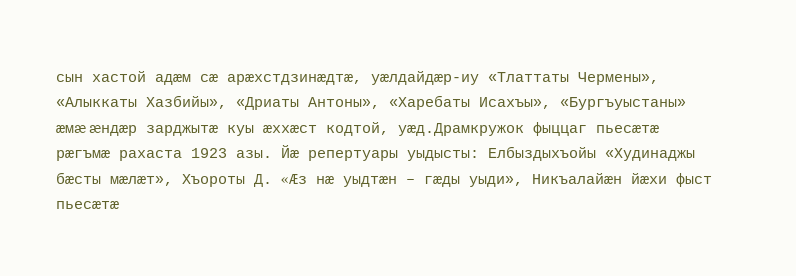сын хастой адæм сæ арæхстдзинæдтæ, уæлдайдæр-иу «Тлаттаты Чермены», «Алыккаты Хазбийы», «Дриаты Антоны», «Харебаты Исахъы», «Бургъуыстаны» æмæ æндæр зарджытæ куы æххæст кодтой, уæд.Драмкружок фыццаг пьесæтæ рæгъмæ рахаста 1923 азы. Йæ репертуары уыдысты: Елбыздыхъойы «Худинаджы бæсты мæлæт», Хъороты Д. «Æз нæ уыдтæн – гæды уыди», Никъалайæн йæхи фыст пьесæтæ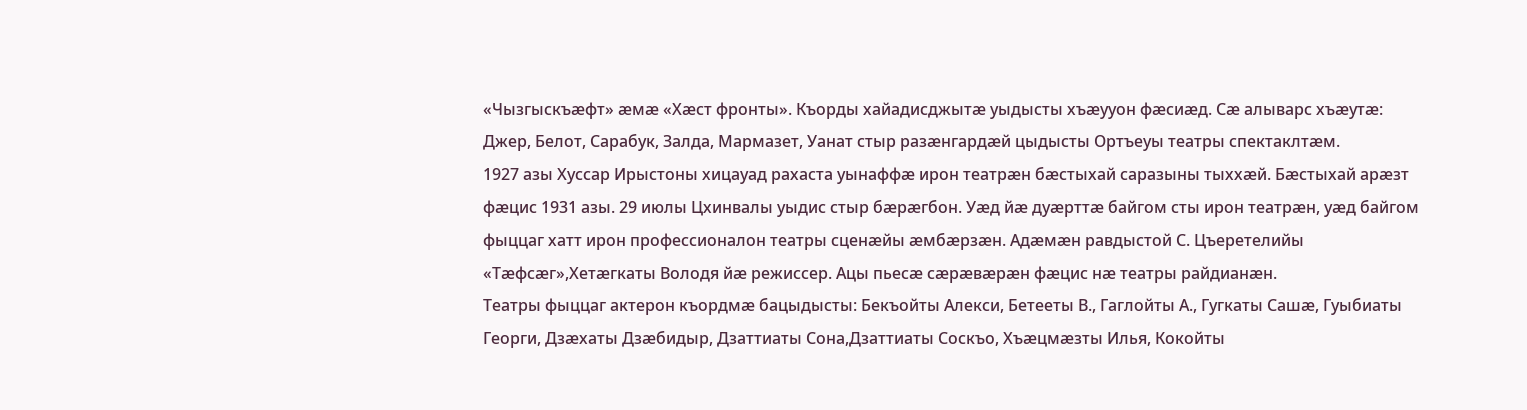«Чызгыскъæфт» æмæ «Хæст фронты». Къорды хайадисджытæ уыдысты хъæууон фæсиæд. Сæ алыварс хъæутæ: Джер, Белот, Сарабук, Залда, Мармазет, Уанат стыр разæнгардæй цыдысты Ортъеуы театры спектаклтæм.
1927 азы Хуссар Ирыстоны хицауад рахаста уынаффæ ирон театрæн бæстыхай саразыны тыххæй. Бæстыхай арæзт фæцис 1931 азы. 29 июлы Цхинвалы уыдис стыр бæрæгбон. Уæд йæ дуæрттæ байгом сты ирон театрæн, уæд байгом фыццаг хатт ирон профессионалон театры сценæйы æмбæрзæн. Адæмæн равдыстой С. Цъеретелийы «Тæфсæг»,Хетæгкаты Володя йæ режиссер. Ацы пьесæ сæрæвæрæн фæцис нæ театры райдианæн.
Театры фыццаг актерон къордмæ бацыдысты: Бекъойты Алекси, Бетееты В., Гаглойты А., Гугкаты Сашæ, Гуыбиаты Георги, Дзæхаты Дзæбидыр, Дзаттиаты Сона,Дзаттиаты Соскъо, Хъæцмæзты Илья, Кокойты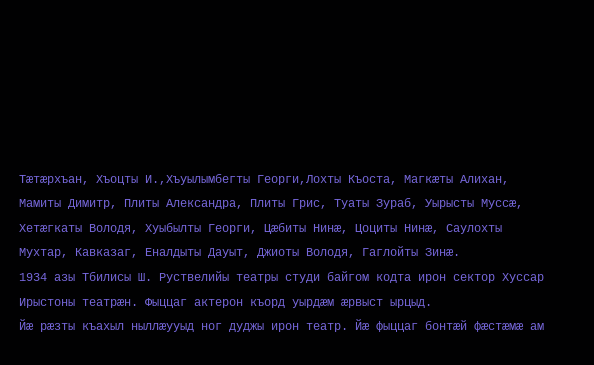Тæтæрхъан, Хъоцты И.,Хъуылымбегты Георги,Лохты Къоста, Магкæты Алихан, Мамиты Димитр, Плиты Александра, Плиты Грис, Туаты Зураб, Уырысты Муссæ, Хетæгкаты Володя, Хуыбылты Георги, Цæбиты Нинæ, Цоциты Нинæ, Саулохты Мухтар, Кавказаг, Еналдыты Дауыт, Джиоты Володя, Гаглойты Зинæ.
1934 азы Тбилисы Ш. Руствелийы театры студи байгом кодта ирон сектор Хуссар Ирыстоны театрæн. Фыццаг актерон къорд уырдæм æрвыст ырцыд.
Йæ рæзты къахыл ныллæууыд ног дуджы ирон театр. Йæ фыццаг бонтæй фæстæмæ ам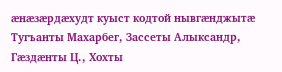æнæзæрдæхудт куыст кодтой нывгæнджытæ Тугъанты Махарбег, Зассеты Алыксандр, Гæздæнты Ц., Хохты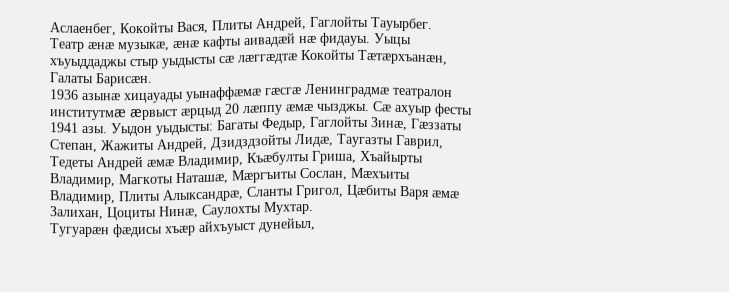Аслаенбег, Кокойты Вася, Плиты Андрей, Гаглойты Тауырбег.
Театр æнæ музыкæ, æнæ кафты аивадæй нæ фидауы. Уыцы хъуыддаджы стыр уыдысты сæ лæггæдтæ Кокойты Тæтæрхъанæн, Галаты Барисæн.
1936 азынæ хицауады уынаффæмæ гæсгæ Ленинградмæ театралон институтмæ æрвыст æрцыд 20 лæппу æмæ чызджы. Сæ ахуыр фесты 1941 азы. Уыдон уыдысты: Багаты Федыр, Гаглойты Зинæ, Гæззаты Степан, Жажиты Андрей, Дзидздзойты Лидæ, Таугазты Гаврил, Тедеты Андрей æмæ Владимир, Къæбулты Гриша, Хъайырты Владимир, Магкоты Наташæ, Мæргъиты Сослан, Мæхъиты Владимир, Плиты Алыксандрæ, Сланты Григол, Цæбиты Варя æмæ Залихан, Цоциты Нинæ, Саулохты Мухтар.
Тугуарæн фæдисы хъæр айхъуыст дунейыл,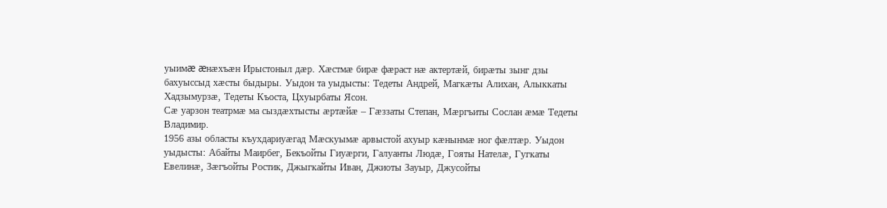уыимæ æнæхъæн Ирыстоныл дæр. Хæстмæ бирæ фæраст нæ актертæй, бирæты зынг дзы бахуыссыд хæсты быдыры. Уыдон та уыдысты: Тедеты Андрей, Магкæты Алихан, Алыккаты Хадзымурзæ, Тедеты Къоста, Цхуырбаты Ясон.
Сæ уарзон театрмæ ма сыздæхтысты æртæйæ – Гæззаты Степан, Мæргъиты Сослан æмæ Тедеты Владимир.
1956 азы областы къухдариуæгад Мæскуымæ арвыстой ахуыр кæнынмæ ног фæлтæр. Уыдон уыдысты: Абайты Маирбег, Бекъойты Гиуæрги, Галуанты Людæ, Гояты Нателæ, Гугкаты Евелинæ, Зæгъойты Ростик, Джыгкайты Иван, Джиоты Зауыр, Джусойты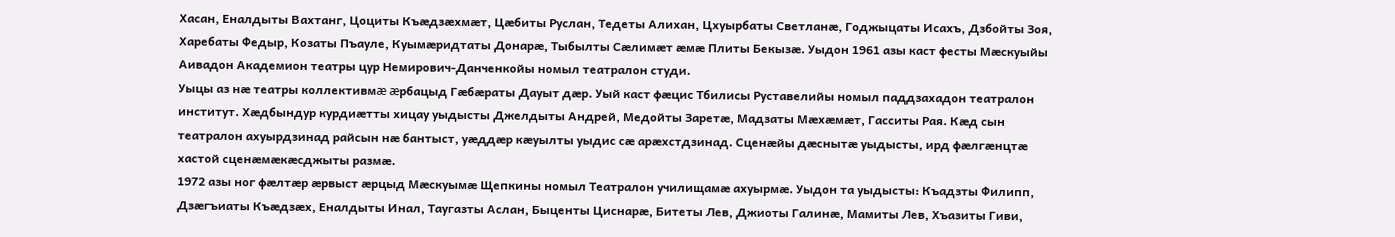Хасан, Еналдыты Вахтанг, Цоциты Къæдзæхмæт, Цæбиты Руслан, Тедеты Алихан, Цхуырбаты Светланæ, Годжыцаты Исахъ, Дзбойты Зоя, Харебаты Федыр, Козаты Пъауле, Куымæридтаты Донарæ, Тыбылты Сæлимæт æмæ Плиты Бекызæ. Уыдон 1961 азы каст фесты Мæскуыйы Аивадон Академион театры цур Немирович-Данченкойы номыл театралон студи.
Уыцы аз нæ театры коллективмæ æрбацыд Гæбæраты Дауыт дæр. Уый каст фæцис Тбилисы Руставелийы номыл паддзахадон театралон институт. Хæдбындур курдиæтты хицау уыдысты Джелдыты Андрей, Медойты Заретæ, Мадзаты Мæхæмæт, Гасситы Рая. Кæд сын театралон ахуырдзинад райсын нæ бантыст, уæддæр кæуылты уыдис сæ арæхстдзинад. Сценæйы дæснытæ уыдысты, ирд фæлгæнцтæ хастой сценæмæкæсджыты размæ.
1972 азы ног фæлтæр æрвыст æрцыд Мæскуымæ Щепкины номыл Театралон училищамӕ ахуырмæ. Уыдон та уыдысты: Къадзты Филипп, Дзæгъиаты Къæдзæх, Еналдыты Инал, Таугазты Аслан, Быценты Циснарæ, Битеты Лев, Джиоты Галинæ, Мамиты Лев, Хъазиты Гиви,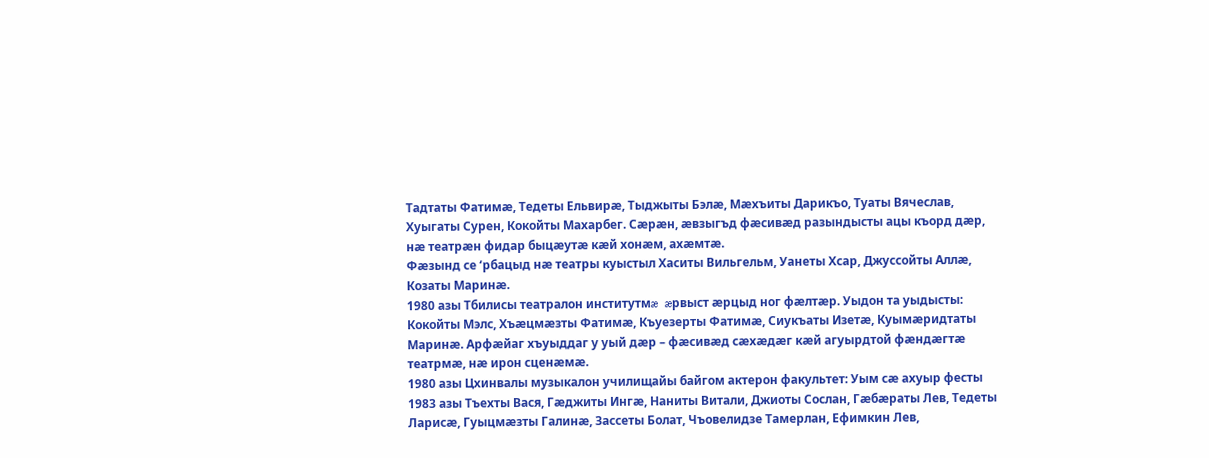Тадтаты Фатимæ, Тедеты Ельвирæ, Тыджыты Бэлæ, Мæхъиты Дарикъо, Туаты Вячеслав, Хуыгаты Сурен, Кокойты Махарбег. Сæрæн, æвзыгъд фæсивæд разындысты ацы къорд дæр, нæ театрæн фидар быцæутæ кæй хонæм, ахæмтæ.
Фæзынд се ‘рбацыд нæ театры куыстыл Хаситы Вильгельм, Уанеты Хсар, Джуссойты Аллæ, Козаты Маринæ.
1980 азы Тбилисы театралон институтмæ æрвыст æрцыд ног фæлтæр. Уыдон та уыдысты: Кокойты Мэлс, Хъæцмæзты Фатимæ, Къуезерты Фатимæ, Сиукъаты Изетæ, Куымæридтаты Маринæ. Арфæйаг хъуыддаг у уый дæр – фæсивæд сæхæдæг кæй агуырдтой фæндæгтæ театрмæ, нæ ирон сценæмæ.
1980 азы Цхинвалы музыкалон училищайы байгом актерон факультет: Уым сæ ахуыр фесты 1983 азы Тъехты Вася, Гæджиты Ингæ, Наниты Витали, Джиоты Сослан, Гæбæраты Лев, Тедеты Ларисæ, Гуыцмæзты Галинæ, Зассеты Болат, Чъовелидзе Тамерлан, Ефимкин Лев,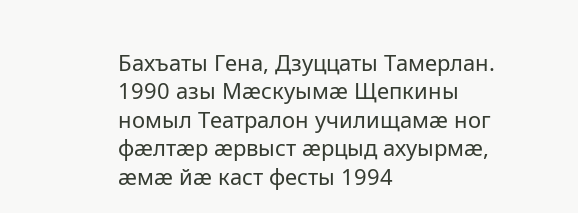Бахъаты Гена, Дзуццаты Тамерлан.
1990 азы Мæскуымæ Щепкины номыл Театралон училищамӕ ног фæлтæр æрвыст æрцыд ахуырмæ, æмæ йæ каст фесты 1994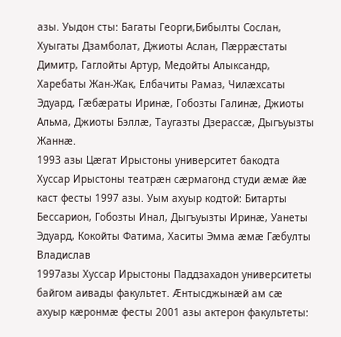азы. Уыдон сты: Багаты Георги,Бибылты Сослан, Хуыгаты Дзамболат, Джиоты Аслан, Пæррæстаты Димитр, Гаглойты Артур, Медойты Алыксандр, Харебаты Жан-Жак, Елбачиты Рамаз, Чилæхсаты Эдуард, Гæбæраты Иринæ, Гобозты Галинæ, Джиоты Альма, Джиоты Бэллæ, Таугазты Дзерассæ, Дыгъуызты Жаннæ.
1993 азы Цæгат Ирыстоны университет бакодта Хуссар Ирыстоны театрæн сæрмагонд студи æмæ йæ каст фесты 1997 азы. Уым ахуыр кодтой: Битарты Бессарион, Гобозты Инал, Дыгъуызты Иринæ, Уанеты Эдуард, Кокойты Фатима, Хаситы Эмма æмæ Гæбулты Владислав
1997азы Хуссар Ирыстоны Паддзахадон университеты байгом аивады факультет. Æнтысджынæй ам сæ ахуыр кæронмæ фесты 2001 азы актерон факультеты: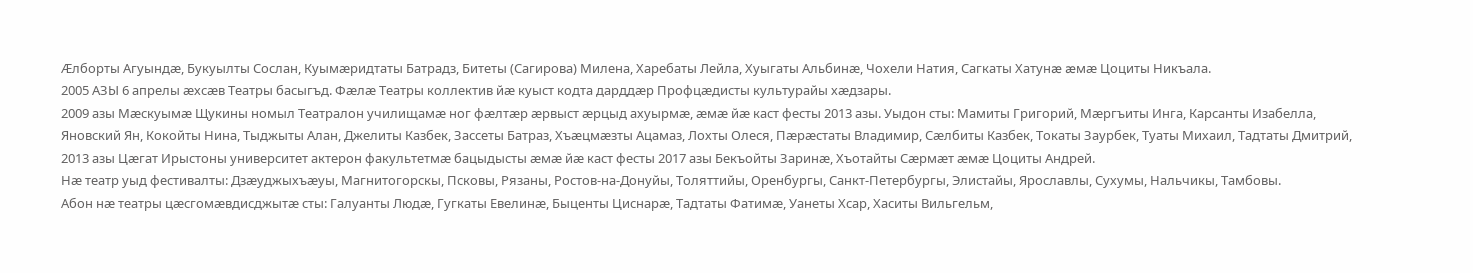Æлборты Агуындæ, Букуылты Сослан, Куымæридтаты Батрадз, Битеты (Сагирова) Милена, Харебаты Лейла, Хуыгаты Альбинæ, Чохели Натия, Сагкаты Хатунæ æмæ Цоциты Никъала.
2005 АЗЫ 6 апрелы æхсæв Театры басыгъд. Фæлæ Театры коллектив йæ куыст кодта дарддӕр Профцæдисты культурайы хæдзары.
2009 азы Мæскуымæ Щукины номыл Театралон училищамæ ног фæлтæр æрвыст æрцыд ахуырмæ, æмæ йæ каст фесты 2013 азы. Уыдон сты: Мамиты Григорий, Мæргъиты Инга, Карсанты Изабелла, Яновский Ян, Кокойты Нина, Тыджыты Алан, Джелиты Казбек, Зассеты Батраз, Хъæцмæзты Ацамаз, Лохты Олеся, Пæрæстаты Владимир, Сæлбиты Казбек, Токаты Заурбек, Туаты Михаил, Тадтаты Дмитрий,
2013 азы Цæгат Ирыстоны университет актерон факультетмæ бацыдысты æмæ йæ каст фесты 2017 азы Бекъойты Заринæ, Хъотайты Сæрмæт æмæ Цоциты Андрей.
Нæ театр уыд фестивалты: Дзæуджыхъæуы, Магнитогорскы, Псковы, Рязаны, Ростов-на-Донуйы, Толяттийы, Оренбургы, Санкт-Петербургы, Элистайы, Ярославлы, Сухумы, Нальчикы, Тамбовы.
Абон нæ театры цæсгомæвдисджытæ сты: Галуанты Людæ, Гугкаты Евелинæ, Быценты Циснарæ, Тадтаты Фатимæ, Уанеты Хсар, Хаситы Вильгельм,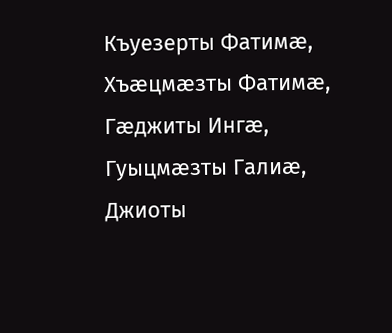Къуезерты Фатимæ, Хъæцмæзты Фатимæ, Гæджиты Ингæ, Гуыцмæзты Галиæ, Джиоты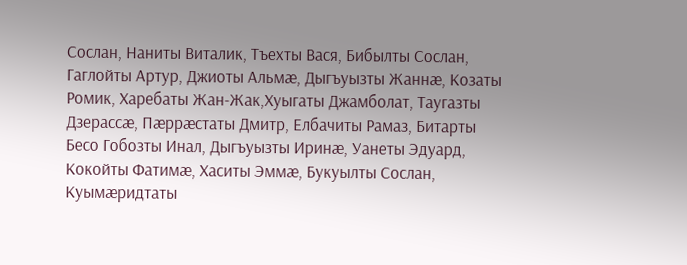Сослан, Наниты Виталик, Тъехты Вася, Бибылты Сослан, Гаглойты Артур, Джиоты Альмæ, Дыгъуызты Жаннæ, Козаты Ромик, Харебаты Жан-Жак,Хуыгаты Джамболат, Таугазты Дзерассæ, Пæррæстаты Дмитр, Елбачиты Рамаз, Битарты Бесо Гобозты Инал, Дыгъуызты Иринæ, Уанеты Эдуард, Кокойты Фатимæ, Хаситы Эммæ, Букуылты Сослан, Куымæридтаты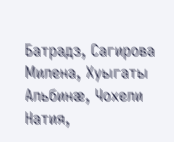Батрадз, Сагирова Милена, Хуыгаты Альбинæ, Чохели Натия,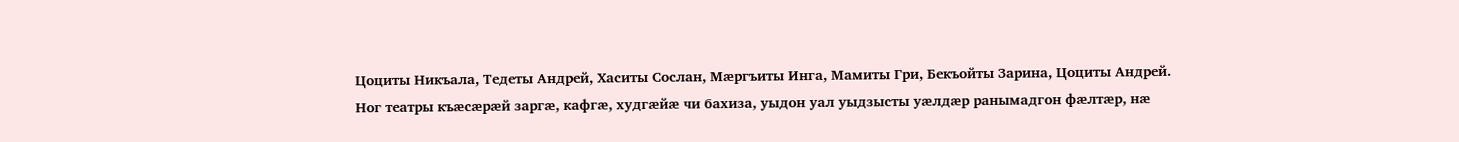Цоциты Никъала, Тедеты Андрей, Хаситы Сослан, Мæргъиты Инга, Мамиты Гри, Бекъойты Зарина, Цоциты Андрей.
Ног театры къæсæрæй заргæ, кафгæ, худгæйæ чи бахиза, уыдон уал уыдзысты уæлдæр ранымадгон фæлтæр, нæ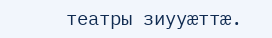театры зиууæттæ.